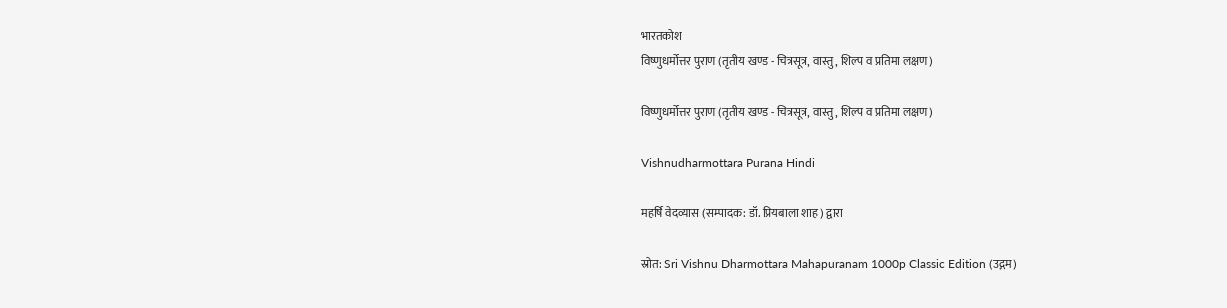भारतकोश
विष्णुधर्मोत्तर पुराण (तृतीय खण्ड - चित्रसूत्र, वास्तु, शिल्प व प्रतिमा लक्षण)

विष्णुधर्मोत्तर पुराण (तृतीय खण्ड - चित्रसूत्र, वास्तु, शिल्प व प्रतिमा लक्षण)

Vishnudharmottara Purana Hindi

महर्षि वेदव्यास (सम्पादक: डॉ. प्रियबाला शाह) द्वारा

स्रोत: Sri Vishnu Dharmottara Mahapuranam 1000p Classic Edition (उद्गम)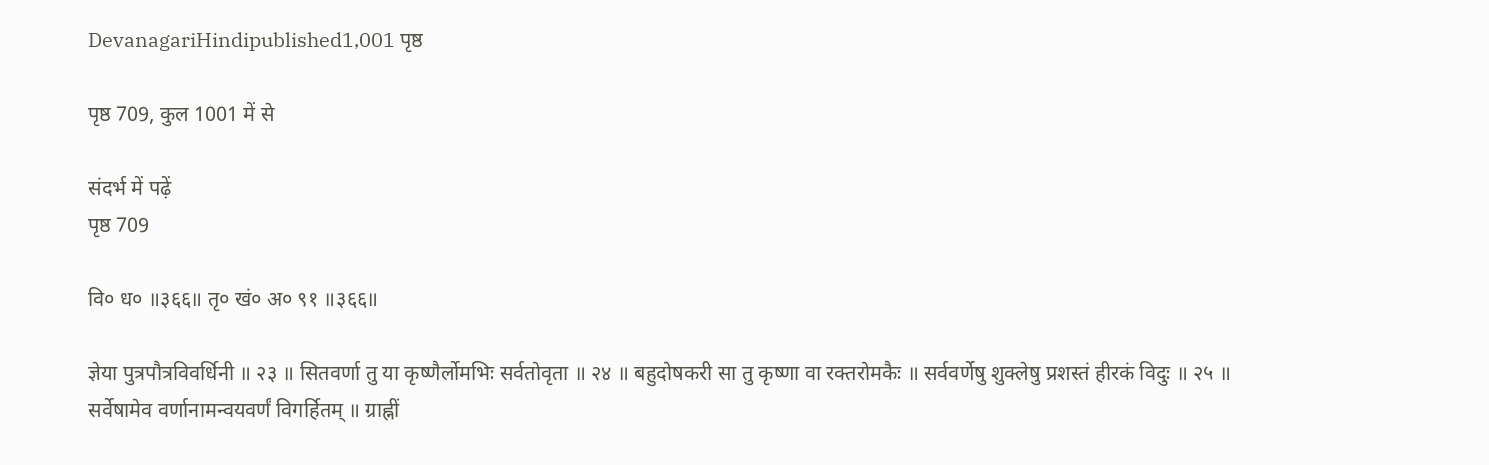DevanagariHindipublished1,001 पृष्ठ

पृष्ठ 709, कुल 1001 में से

संदर्भ में पढ़ें
पृष्ठ 709

वि० ध० ॥३६६॥ तृ० खं० अ० ९१ ॥३६६॥

ज्ञेया पुत्रपौत्रविवर्धिनी ॥ २३ ॥ सितवर्णा तु या कृष्णैर्लोमभिः सर्वतोवृता ॥ २४ ॥ बहुदोषकरी सा तु कृष्णा वा रक्तरोमकैः ॥ सर्ववर्णेषु शुक्लेषु प्रशस्तं हीरकं विदुः ॥ २५ ॥ सर्वेषामेव वर्णानामन्वयवर्णं विगर्हितम् ॥ ग्राह्नीं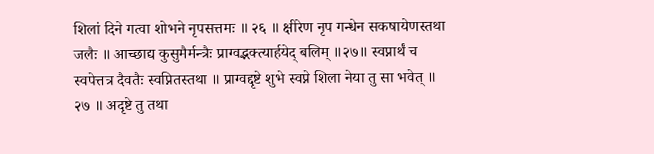शिलां दिने गत्वा शोभने नृपसत्तमः ॥ २६ ॥ क्षीरेण नृप गन्धेन सकषायेणस्तथा जलैः ॥ आच्छाद्य कुसुमैर्मन्त्रैः प्राग्वद्भक्त्यार्हयेद् बलिम् ॥२७॥ स्वप्नार्थं च स्वपेत्तत्र दैवतैः स्वप्नितस्तथा ॥ प्राग्वद्दृष्टे शुभे स्वप्ने शिला नेया तु सा भवेत् ॥ २७ ॥ अदृष्टे तु तथा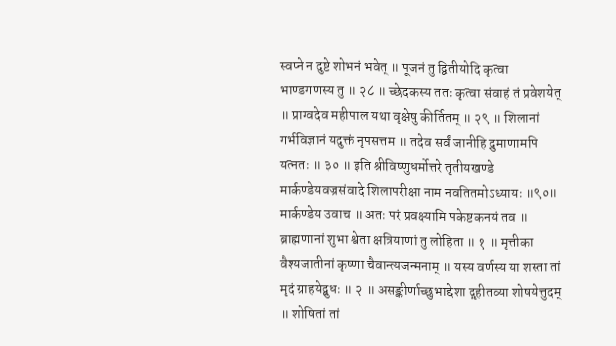स्वप्ने न दुष्टे शोभनं भवेत् ॥ पूजनं तु द्वितीयोदि कृत्वा भाण्डगणस्य तु ॥ २८ ॥ च्छेदकस्य ततः कृत्वा संवाहं तं प्रवेशयेत् ॥ प्राग्वदेव महीपाल यथा वृक्षेषु कीर्तितम् ॥ २९ ॥ शिलानां गर्भविज्ञानं यदुक्तं नृपसत्तम ॥ तदेव सर्वं जानीहि द्रुमाणामपि यत्नतः ॥ ३० ॥ इति श्रीविष्णुधर्मोत्तरे तृतीयखण्डे मार्कण्डेयवज्रसंवादे शिलापरीक्षा नाम नवतितमोऽध्यायः ॥९०॥ मार्कण्डेय उवाच ॥ अतः परं प्रवक्ष्यामि पकेष्टकनयं तव ॥ ब्राह्मणानां शुभा श्वेता क्षत्रियाणां तु लोहिता ॥ १ ॥ मृत्तीका वैश्यजातीनां कृष्णा चैवान्त्यजन्मनाम् ॥ यस्य वर्णस्य या शस्ता तां मृदं ग्राहयेद्बुधः ॥ २ ॥ असङ्कीर्णाच्छुभाद्देशा द्गृहीतव्या शोषयेत्तुदम् ॥ शोषितां तां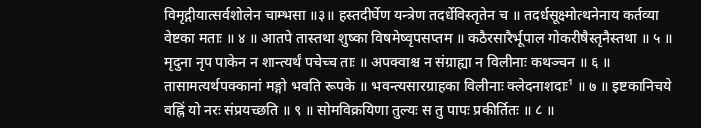विमृद्गीयात्सर्वशोलेन चाम्भसा ॥३॥ हस्तदीर्घेण यन्त्रेण तदर्धेविस्तृतेन च ॥ तदर्धसूक्ष्मोत्थनेनाय कर्तव्या वेष्टका मताः ॥ ४ ॥ आतपे तास्तथा शुष्का विषमेष्वृपसप्तम ॥ कठैरसारैर्भूपाल गोकरीषैस्तृनैस्तथा ॥ ५ ॥ मृदुना नृप पाकेन न शान्त्यर्थं पचेच्च ताः ॥ अपक्वाश्च न संग्राह्या न विलीनाः कथञ्चन ॥ ६ ॥ तासामत्यर्थपक्कानां मङ्गो भवति रूपके ॥ भवन्त्यसारग्राहका विलीनाः क्लेदनाशदाः¹ ॥ ७ ॥ इष्टकानिचये वह्निं यो नरः संप्रयच्छति ॥ ९ ॥ सोमविक्रयिणा तुल्यः स तु पापः प्रकीर्तितः ॥ ८ ॥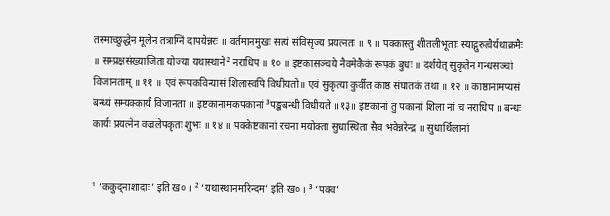तस्माच्छुद्धेन मूलेन तत्राग्निं दापयेन्नरः ॥ वर्तमानमुखः सत्यं संविसृज्य प्रयत्नतः ॥ ९ ॥ पक्कास्तु शीतलीभूताः स्याद्गुरुत्वैर्यथाक्रमैः ॥ सम्प्रक्षसंख्याजिता योज्या यथास्थाने² नराधिप ॥ १० ॥ इष्टकासञ्चये नैवमेकैकं रूपकं बुधः ॥ दर्शयेत् सुकृतेन गन्धसञ्चां विजानताम् ॥ ११ ॥ एवं रूपकविन्यासं शिलास्वपि विधीयतो॥ एवं सुकृत्या कुर्वीत काष्ठ संघातकं तथा ॥ १२ ॥ काष्ठानामप्यसं बन्ध्यं सम्यक्कार्यं विजानता ॥ इष्टकानामकपकानां ³पङ्कबन्धी विधीयते ॥१३॥ इष्टकानां तु पकानां शिला नां च नराधिप ॥ बन्धः कार्यः प्रयत्नेन वज्रलेपकृतः शुभः ॥ १४ ॥ पक्केष्टकानां रचना मयोक्ता सुधास्थिता सैव भवेन्नरेन्द्र ॥ सुधार्थिलानां


¹ ‘ककुद्नाशादाः’ इति ख० । ² ‘यथास्थानमरिन्दम’ इति ख० । ³ ‘पक्व’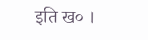इति ख० ।